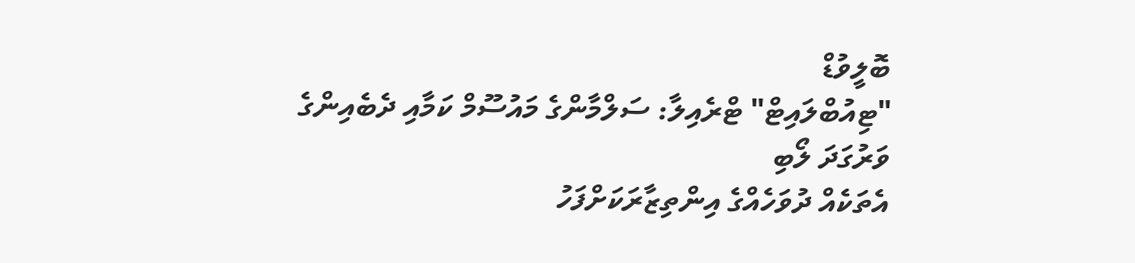ބޮލީވުޑް
"ޓިއުބްލައިޓް" ޓްރެއިލާ: ސަލްމާންގެ މައުސޫމް ކަމާއި ދެބެއިންގެ ވަރުގަދަ ލޯބި
އެތަކެއް ދުވަހެއްގެ އިންތިޒާރަކަށްފަހު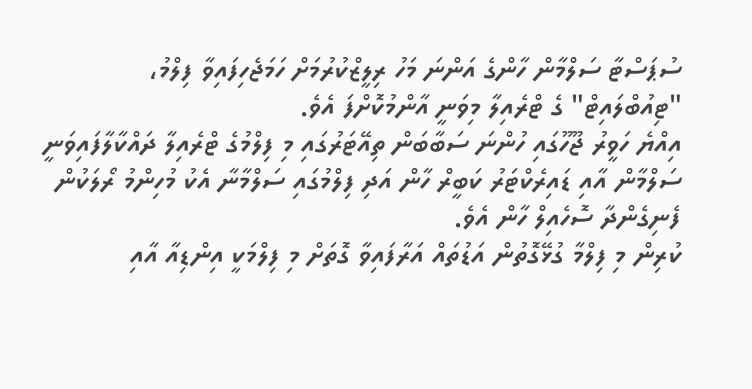ސުޕަސްޓާ ސަލްމާން ހާންގެ އަންނަ މަހު ރިލީޒްކުރުމަށް ހަމަޖެހިފައިވާ ފިލްމު، "ޓިއުބްލައިޓް" ގެ ޓްރެއިލާ މިވަނީ އާންމުކޮށްފަ އެވެ.
އިއްޔެ ހަވީރު ޖޫހޫގައި ހުންނަ ސަބާބަން ތިއޭޓަރުގައި މި ފިލްމުގެ ޓްރެއިލާ ދައްކާލާފައިވަނީ ސަލްމާން އާއި ޑައިރެކްޓަރު ކަބީރް ހާން އަދި ފިލްމުގައި ސަލްމާނާ އެކު މުހިންމު ރޯލަކުން ފެނިގެންދާ ސޮހެއިލް ހާން އެވެ.
ކުރިން މި ފިލްމާ ގުޅޭގޮތުން އަޑުތައް އަރާފައިވާ ގޮތަށް މި ފިލްމަކީ އިންޑިއާ އާއި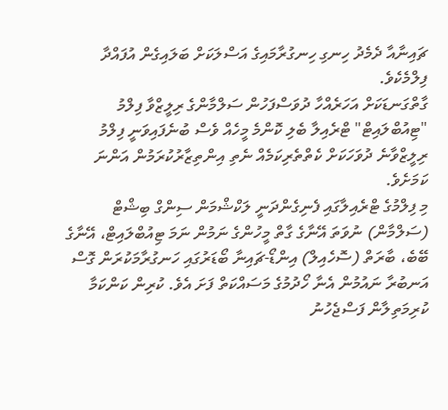ޗައިނާއާ ދެމެދު ހިނގި ހިނގުރާމައިގެ އަސްލަކަށް ބަލައިގެން އުފައްދާ ފިލްމެކެވެ.
ގާތްގަނޑަކަށް އަހަރެއްހާ ދުވަސްފަހުން ސަލްމާންގެ ރިލީޒްވާ ފިލްމު "ޓިއުބްލައިޓް" ޓްރެއިލާ ބެލި ކޮންމެ މީހެއް ވެސް ބުނެފައިވަނީ ފިލްމު ރިލީޒްވާނެ ދުވަހަކަށް ކެތްތެރިކަމެއް ނެތި އިންތިޒާރުކުރަމުން އަންނަ ކަމަށެވެ.
މި ފިލްމުގެ ޓްރެއިލާގައި ފެނިގެންދަނީ ލަކްޝްމަން ސިންގް ބިޝްޓް (ސަލްމާން) ނުވަތަ އޭނާގެ ގާތް މީހުންގެ ނަމުން ނަމަ ޓިއުބްލައިޓް، އޭނާގެ ބޭބެ، ބާރަތް (ސޮހެއިލް) އިންޑޯ-ޗައިނާ ބޯޑަރުގައި ހަނގުރާމަކުރަން ގޮސް އަނބުރާ ނައުމުން އެނާ ހޯދުމުގެ މަސައްކަތް ފަށަ އެވެ. ކުރިން ކަންކަމާ ކުރިމަތިލާން ފަސްޖެހުނު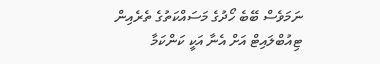ނަމަވެސް ބޭބެ ހޯދުގެ މަސައްކަތުގެ ތެރެއިން ޓިއުބްލައިޓް އަށް އެނާ އަކީ ކަންކަމާ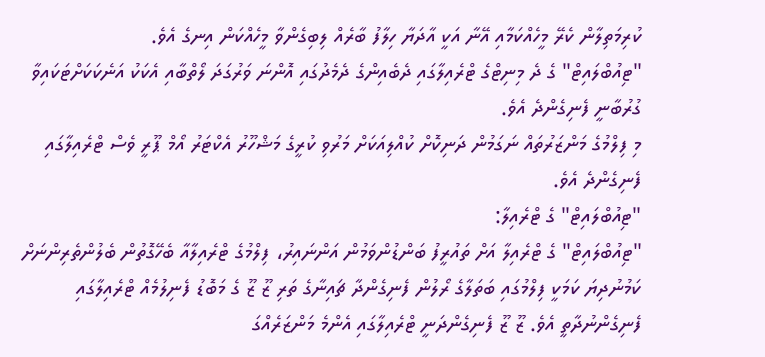ކުރިމަތިލާން ކެރޭ މީހެއްކަމާއި އޭނާ އަކީ އާދަޔާ ހިލާފު ބާރެއް ލިބިގެންވާ މީހެއްކަން އިނގެ އެވެ.
"ޓިއުބްލައިޓް" ގެ ދެ މިނިޓްގެ ޓްރެއިލާގައި ދެބެއިންގެ ދެމެދުގައި އޮންނަ ވަރުގަދަ ލޯތްބާއި އެކަކު އަނެކަކަށްޓަކައިވާ ގުރުބާނީ ފެނިގެންދެ އެވެ.
މި ފިލްމުގެ މަންޒަރުތައް ނަގަމުން ދަނިކޮށް ކުއްލިއަކަށް މަރުވި ކުރީގެ މަޝްހޫރު އެކްޓަރު އޯމް ޕޫރީ ވެސް ޓްރެއިލާގައި ފެނިގެންދެ އެވެ.
"ޓިއުބްލައިޓް" ގެ ޓްރެއިލާ:
"ޓިއުބްލައިޓް" ގެ ޓްރެއިލާ އަށް ތައުރީފު ބަންޑުންވަމުން އަންނައިރު، ފިލްމުގެ ޓްރެއިލާއާ ބެހޭގޮތުން ބެލުންތެރިންނަށް ކަމުނުދިޔަ ކަމަކީ ފިލްމުގައި ބަތަލާގެ ރޯލުން ފެނިގެންދާ ޗައިނާގެ ތަރި ޒޫ ޒޫ ގެ މަބޮޑު ފެނިލުމެއް ޓްރެއިލާގައި ފެނިގެންނުދާތީ އެވެ. ޒޫ ޒޫ ފެނިގެންދަނީ ޓްރެއިލާގައި އެންމެ މަންޒަރެއްގަ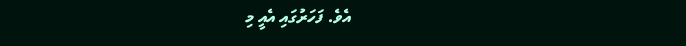އެވެ. ފަހަރުގައި އެއީ މި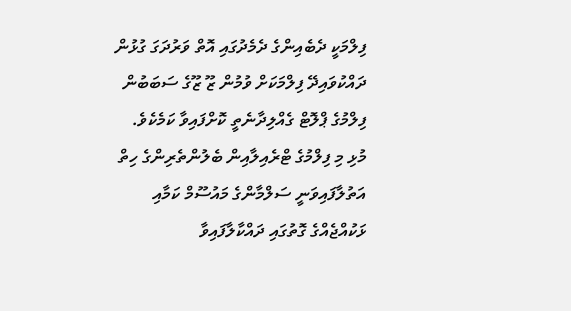ފިލްމަކީ ދެބެއިންގެ ދެމެދުގައި އޮތް ވަރުދަގަ ގުޅުން ދައްކުވައިދޭ ފިލްމަކަށް ވުމުން ޒޫ ޒޫގެ ސަބަބުން ފިލްމުގެ ޕްލޮޓް ގެއްލިދާނެތީ ކޮށްފައިވާ ކަމެކެވެ.
މުޅި މި ފިލްމުގެ ޓްރެއިލާއިން ބެލުންތެރިންގެ ހިތް އަތުލާފައިވަނީ ސަލްމާންގެ މައުސޫމް ކަމާއި ޅަކުއްޖެއްގެ ގޮތުގައި ދައްކާލާފައިވާ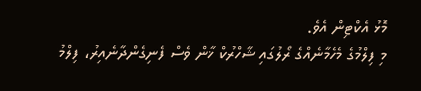މޮޅު އެކްޓިން އެވެ.
މި ފިލްމުގެ މެހެމާނެއްގެ ރޯލުގައި ޝާހްރުކް ޚާން ވެސް ފެނިގެންދާނެއިރު، ފިލްމު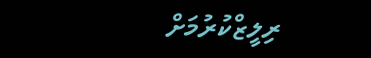ރިލީޒްކުރުމަށް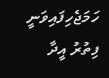ހަމަޖެހިފައިވަނީ ފިތުރު އީދާ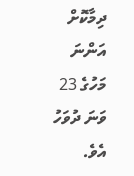ދިމާކޮށް އަންނަ މަހުގެ 23 ވަނަ ދުވަހު އެވެ.